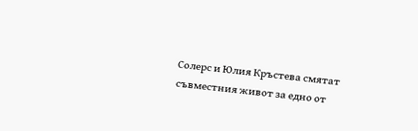Солерс и Юлия Кръстева смятат съвместния живот за едно от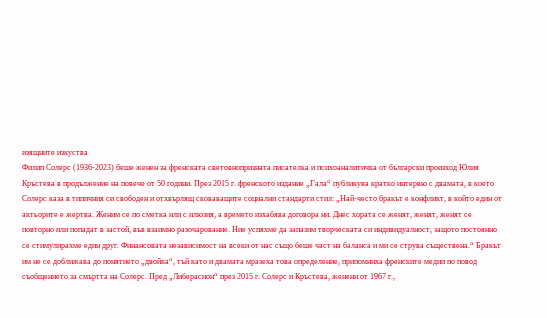изящните изкуства
Филип Солерс (1936-2023) беше женен за френската световнопризната писателка и психоаналитичка от български произход Юлия Кръстева в продължение на повече от 50 години. През 2015 г. френското издание „Гала“ публикува кратко интервю с двамата, в което Солерс каза в типичния си свободен и отхвърлящ сковаващите социални стандарти стил: „Най-често бракът е конфликт, в който един от актьорите е жертва. Женим се по сметка или с илюзия, а времето изхабява договора ни. Днес хората се женят, женят, женят се повторно или попадат в застой, във взаимно разочарование. Ние успяхме да запазим творческата си индивидуалност, защото постоянно се стимулирахме един друг. Финансовата независимост на всеки от нас също беше част на баланса и ми се струва съществена.“ Бракът им не се доближава до понятието „двойка“, тъй като и двамата мразеха това определение, припомниха френските медии по повод съобщението за смъртта на Солерс. Пред „Либерасион“ през 2015 г. Солерс и Кръстева, женени от 1967 г.,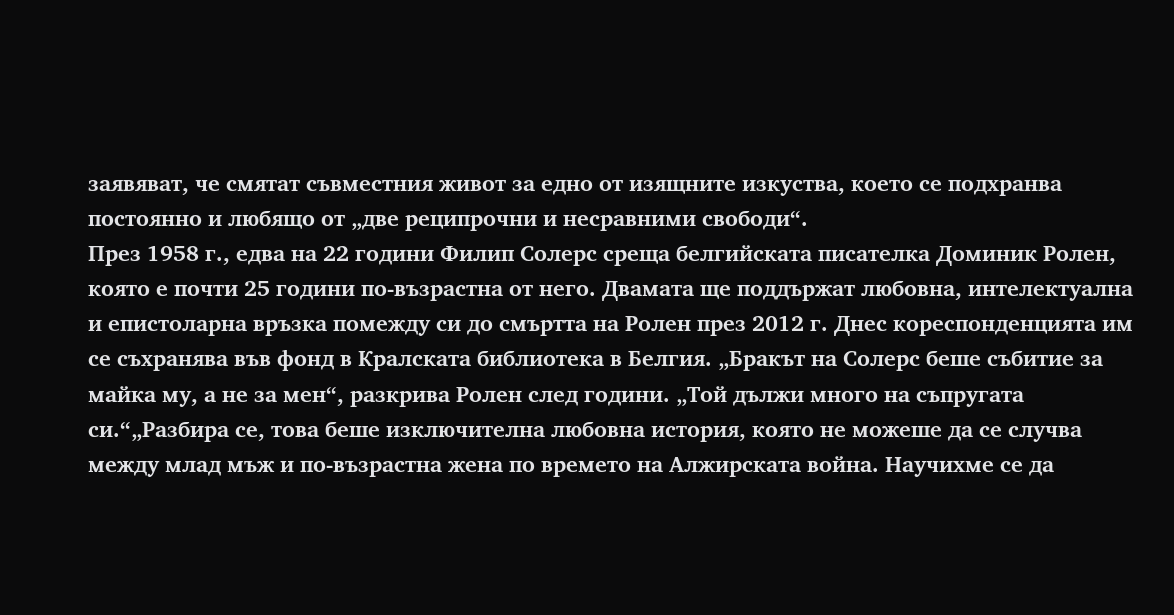заявяват, че смятат съвместния живот за едно от изящните изкуства, което се подхранва постоянно и любящо от „две реципрочни и несравними свободи“.
През 1958 г., едва на 22 години Филип Солерс среща белгийската писателка Доминик Ролен, която е почти 25 години по-възрастна от него. Двамата ще поддържат любовна, интелектуална и епистоларна връзка помежду си до смъртта на Ролен през 2012 г. Днес кореспонденцията им се съхранява във фонд в Кралската библиотека в Белгия. „Бракът на Солерс беше събитие за майка му, а не за мен“, разкрива Ролен след години. „Той дължи много на съпругата си.“„Разбира се, това беше изключителна любовна история, която не можеше да се случва между млад мъж и по-възрастна жена по времето на Алжирската война. Научихме се да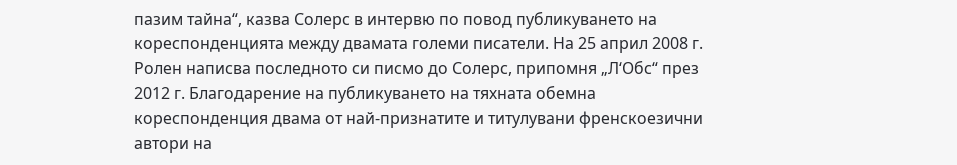пазим тайна“, казва Солерс в интервю по повод публикуването на кореспонденцията между двамата големи писатели. На 25 април 2008 г. Ролен написва последното си писмо до Солерс, припомня „Л‘Обс“ през 2012 г. Благодарение на публикуването на тяхната обемна кореспонденция двама от най-признатите и титулувани френскоезични автори на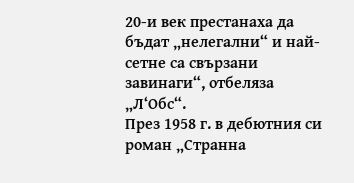20-и век престанаха да бъдат „нелегални“ и най-сетне са свързани завинаги“, отбеляза „Л‘Обс“.
През 1958 г. в дебютния си роман „Странна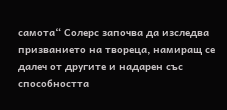самота“ Солерс започва да изследва призванието на твореца, намиращ се далеч от другите и надарен със способността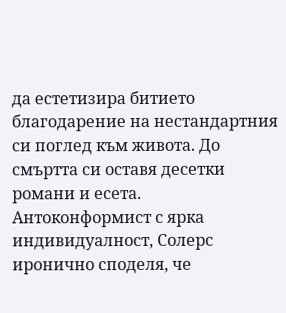да естетизира битието благодарение на нестандартния си поглед към живота. До смъртта си оставя десетки романи и есета. Антоконформист с ярка индивидуалност, Солерс иронично споделя, че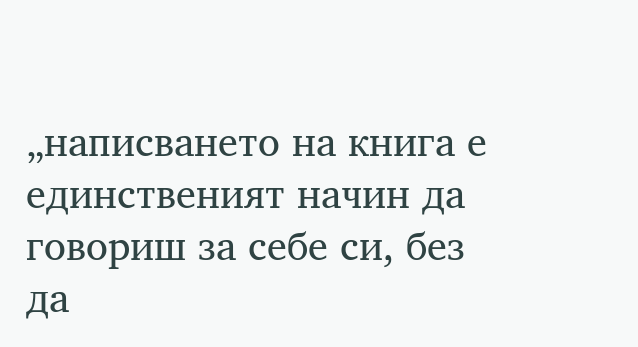„написването на книга е единственият начин да говориш за себе си, без да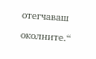отегчаваш околните.“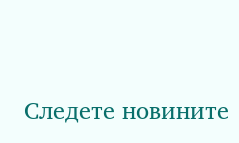Следете новините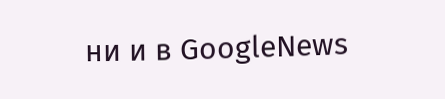ни и в GoogleNews